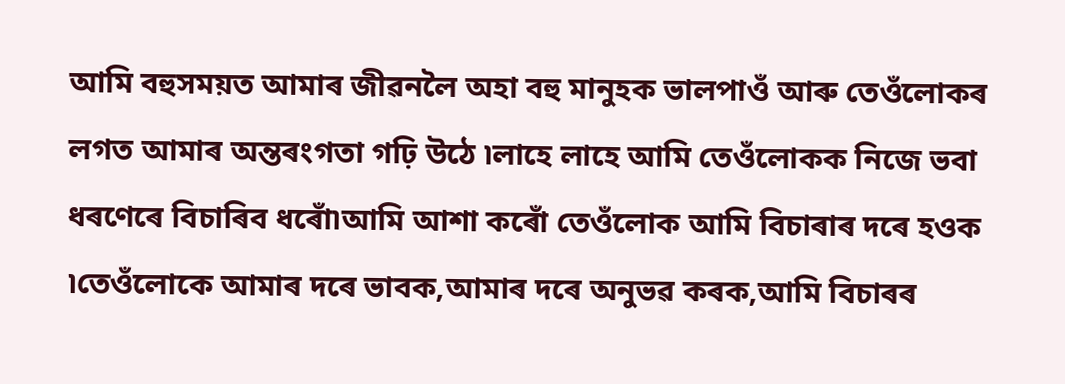আমি বহুসময়ত আমাৰ জীৱনলৈ অহা বহু মানুহক ভালপাওঁ আৰু তেওঁলোকৰ লগত আমাৰ অন্তৰংগতা গঢ়ি উঠে ৷লাহে লাহে আমি তেওঁলোকক নিজে ভবা ধৰণেৰে বিচাৰিব ধৰোঁ৷আমি আশা কৰোঁ তেওঁলোক আমি বিচাৰাৰ দৰে হওক ৷তেওঁলোকে আমাৰ দৰে ভাবক,আমাৰ দৰে অনুভৱ কৰক,আমি বিচাৰৰ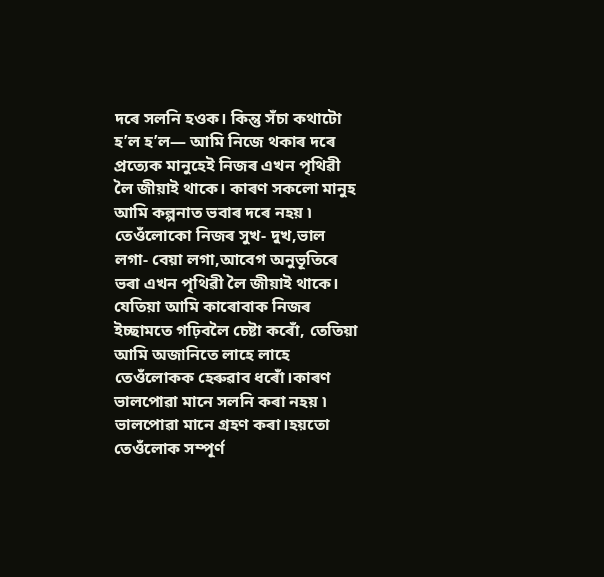দৰে সলনি হওক। কিন্তু সঁচা কথাটো হ’ল হ’ল— আমি নিজে থকাৰ দৰে প্ৰত্যেক মানুহেই নিজৰ এখন পৃথিৱী লৈ জীয়াই থাকে। কাৰণ সকলো মানুহ আমি কল্পনাত ভবাৰ দৰে নহয় ৷ তেওঁলোকো নিজৰ সুখ- দুখ,ভাল লগা- বেয়া লগা,আবেগ অনুভূতিৰে ভৰা এখন পৃথিৱী লৈ জীয়াই থাকে। যেতিয়া আমি কাৰোবাক নিজৰ ইচ্ছামতে গঢ়িবলৈ চেষ্টা কৰোঁ, তেতিয়া আমি অজানিতে লাহে লাহে তেওঁলোকক হেৰুৱাব ধৰোঁ।কাৰণ ভালপোৱা মানে সলনি কৰা নহয় ৷ ভালপোৱা মানে গ্ৰহণ কৰা।হয়তো তেওঁলোক সম্পূৰ্ণ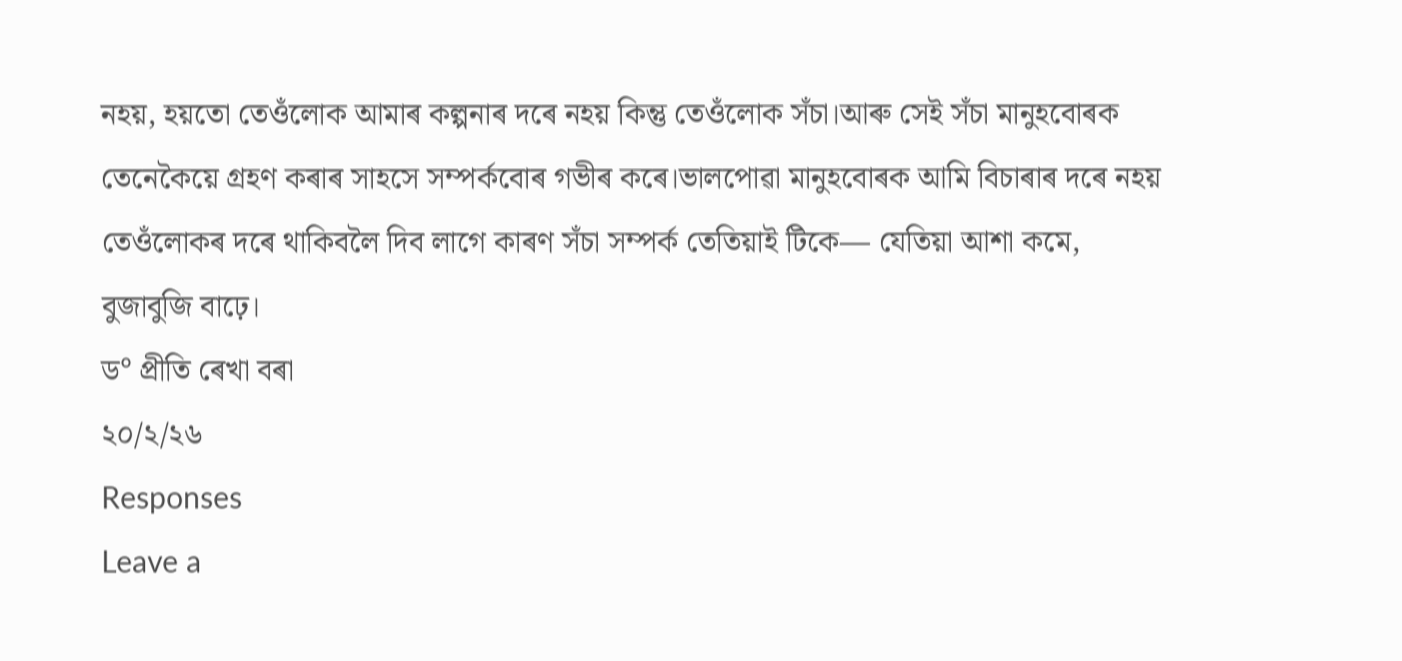নহয়, হয়তো তেওঁলোক আমাৰ কল্পনাৰ দৰে নহয় কিন্তু তেওঁলোক সঁচা।আৰু সেই সঁচা মানুহবোৰক তেনেকৈয়ে গ্ৰহণ কৰাৰ সাহসে সম্পৰ্কবোৰ গভীৰ কৰে।ভালপোৱা মানুহবোৰক আমি বিচাৰাৰ দৰে নহয় তেওঁলোকৰ দৰে থাকিবলৈ দিব লাগে কাৰণ সঁচা সম্পর্ক তেতিয়াই টিকে— যেতিয়া আশা কমে, বুজাবুজি বাঢ়ে।
ড° প্ৰীতি ৰেখা বৰা
২০/২/২৬
Responses
Leave a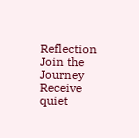Reflection
Join the Journey
Receive quiet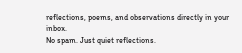reflections, poems, and observations directly in your inbox.
No spam. Just quiet reflections.